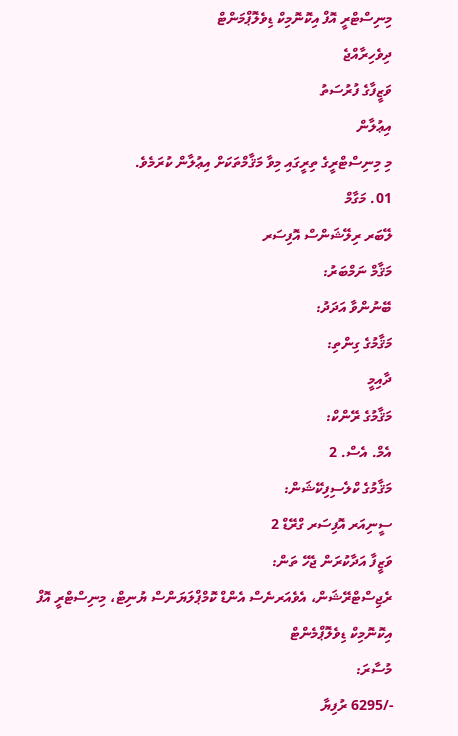މިނިސްޓްރީ އޮފް އިކޮނޮމިކް ޑިވެލޮޕްމަންޓް
ދިވެހިރާއްޖެ
ވަޒީފާގެ ފުރުސަތު
އިޢުލާން
މި މިނިސްޓްރީގެ ތިރީގައި މިވާ މަޤާމްތަކަށް އިޢުލާން ކުރަމެވެ.
01. މަގާމް
ލޭބަރ ރިލޭޝަންސް އޮފިސަރ
މަޤާމް ނަމްބަރު:
ބޭނުންވާ އަދަދު:
މަޤާމުގެ ގިންތި:
ދާއިމީ
މަޤާމުގެ ރޭންކް:
އެމް. އެސް. 2
މަޤާމުގެ ކްލެސިފިކޭޝަން:
ސީނިއަރ އޮފިސަރ ގްރޭޑް 2
ވަޒީފާ އަދާކުރަން ޖެހޭ ތަން:
ރެޖިސްޓްރޭޝަން، އެވެއަރނެސް އެންޑް ކޮމްޕްލަޔަންސް ޔުނިޓް، މިނިސްޓްރީ އޮފް އިކޮނޮމިކް ޑިވެލޮޕްމެންޓް
މުސާރަ:
-/6295 ރުފިޔާ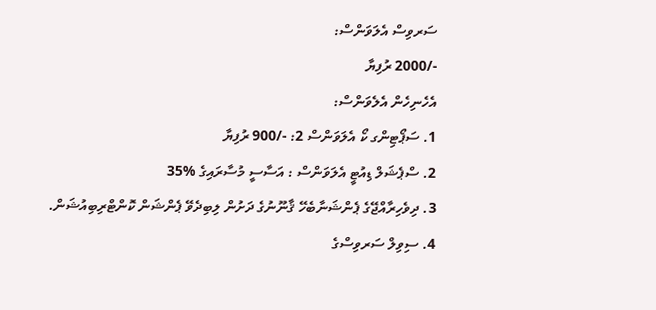ސަރވިސް އެލަވަންސް:
-/2000 ރުފިޔާ
އެހެނިހެން އެލެވަންސް:
1. ސަޕޯޓިންގ ކޯ އެލަވަންސް 2: -/900 ރުފިޔާ
2. ސްޕެޝަލް ޑިއުޓީ އެލަވަންސް : އަސާސީ މުސާރައިގެ %35
3. ދިވެހިރާއްޖޭގެ ޕެންޝަނާބެހޭ ޤާނޫނުގެ ދަށުން ލިބިދެވޭ ޕެންޝަން ކޮންޓްރިބިއުޝަން.
4. ސިވިލް ސަރވިސްގެ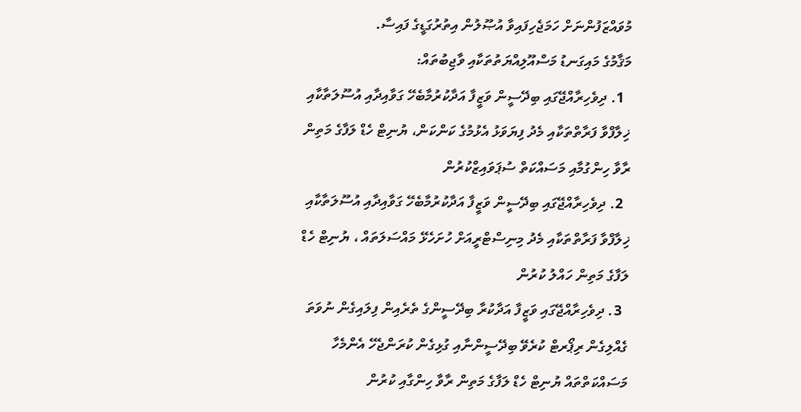މުވައްޒަފުންނަށް ހަމަޖެހިފައިވާ އުޞޫލުން އިތުރުގަޑީގެ ފައިސާ.
މަޤާމުގެ މައިގަނޑު މަސްއޫލިއްޔަތުތަކާއި ވާޖިބުތައް:
  1. ދިވެހިރާއްޖޭގައި ބިދޭސީން ވަޒީފާ އަދާކުރުމާބެހޭ ގަވާއިދާއި އުސޫލަތާކާއި ޚިލާފްވާ ފަރާތްތަކާއި މެދު ފިޔަވަޅު އެޅުމުގެ ކަންކަން، ޔުނިޓް ހެޑް ލަފާގެ މަތިން ރާވާ ހިންގުމާއި މަސައްކަތް ސުޕަވައިޒްކުރުން
  2. ދިވެހިރާއްޖޭގައި ބިދޭސީން ވަޒީފާ އަދާކުރުމާބެހޭ ގަވާއިދާއި އުސޫލަތާކާއި ޚިލާފްވާ ފަރާތްތަކާއި މެދު މިނިސްޓްރީއަށް ހުށަހެޅޭ މައްސަލަތައް ، ޔުނިޓް ހެޑް ލަފާގެ މަތިން ހައްލު ކުރުން
  3. ދިވެހިރާއްޖޭގައި ވަޒީފާ އަދާކުރާ ބިދޭސީންގެ ތެރެއިން ފިލައިގެން ނުވަތަ ގެއްލިގެން ރިޕޯރޓް ކުރެވޭ ބިދޭސީންނާއި ގުޅިގެން ކުރަންޖެހޭ އެންމެހާ މަސައްކަތްތައް ޔުނިޓް ހެޑް ލަފާގެ މަތިން ރާވާ ހިންގާއި ކުރުން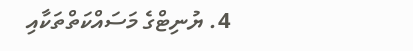4. ޔުނިޓްގެ މަސައްކަތްތަކާއި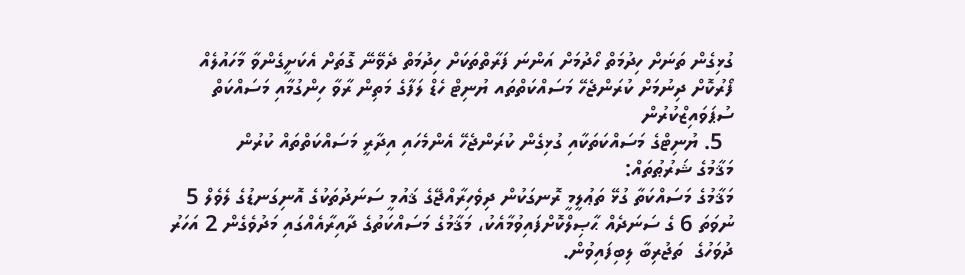ގުޅިގެން ތަނަށް ހިދުމަތް ހޯދުމަށް އަންނަ ފަރާތްތަކަށް ހިދުމަތް ދެވޭނޭ ގޮތަށް އެކަށީގެންވާ މާހައުލެއް ފޯރުކޮށް ދިނުމަށް ކުރަންޖެހޭ މަސައްކަތްތައ ޔުނިޓް ހެޑް ލަފާގެ މަތިން ރާވާ ހިންގުމާއި މަސައްކަތް ސުޕަވައިޒްކުރުން
  5. ޔުނިޓްގެ މަސައްކަތަކާއި ގުޅިގެން ކުރަންޖެހޭ އެންމެހައި އިދާރީ މަސައްކަތްތައް ކުރުން
މަޤާމުގެ ޝަރުޠުތައް:
މަޤާމުގެ މަސައްކަތާ ގުޅޭ ތަޢުލީމީ ރޮނގަކުން ދިވެހިރާއްޖޭގެ ޤައުމީ ސަނަދުތަކުގެ އޮނިގަނޑުގެ ލެވެލް 5 ނުވަތަ 6 ގެ ސަނަދެއް ޙާޞިލްކޮށްފައިވުމާއެކު، މަޤާމުގެ މަސައްކަތުގެ ދާއިރާއެއްގައި މަދުވެގެން 2 އަހަރު ދުވަހުގެ  ތަޖުރިބާ ލިބިފައިވުން.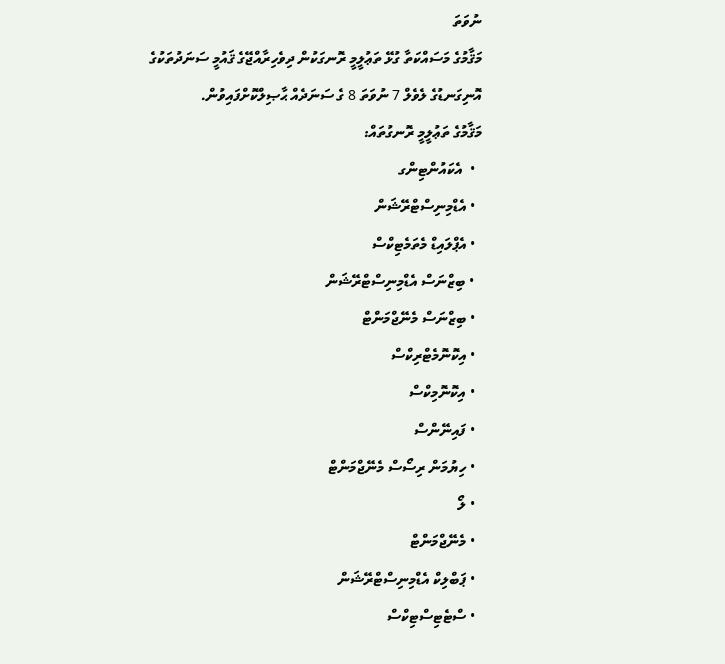ނުވަތަ
މަޤާމުގެ މަސައްކަތާ ގުޅޭ ތަޢުލީމީ ރޮނގަކުން ދިވެހިރާއްޖޭގެ ޤައުމީ ސަނަދުތަކުގެ އޮނިގަނޑުގެ ލެވެލް 7 ނުވަތަ 8 ގެ ސަނަދެއް ޙާޞިލްކޮށްފައިވުން.
މަޤާމުގެ ތަޢުލީމީ ރޮނގުތައް:
  •  އެކައުންޓިންގ
  • އެޑްމިނިސްޓްރޭޝަން
  • އެޕްލައިޑް މެތަމެޓިކްސް
  • ބިޒްނަސް އެޑްމިނިސްޓްރޭޝަން
  • ބިޒްނަސް މެނޭޖްމަންޓް
  • އިކޮނޮމެޓްރިކްސް
  • އިކޮނޮމިކްސް
  • ފައިނޭންސް
  • ހިޔުމަން ރިސޯސް މެނޭޖްމަންޓް
  • ލޯ
  • މެނޭޖްމަންޓް
  • ޕަބްލިކް އެޑްމިނިސްޓްރޭޝަން
  • ސްޓެޓިސްޓިކްސް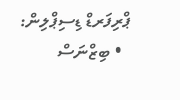ޕްރިފަރޑް ޑިސިޕްލިން:
  • ބިޒްނަސް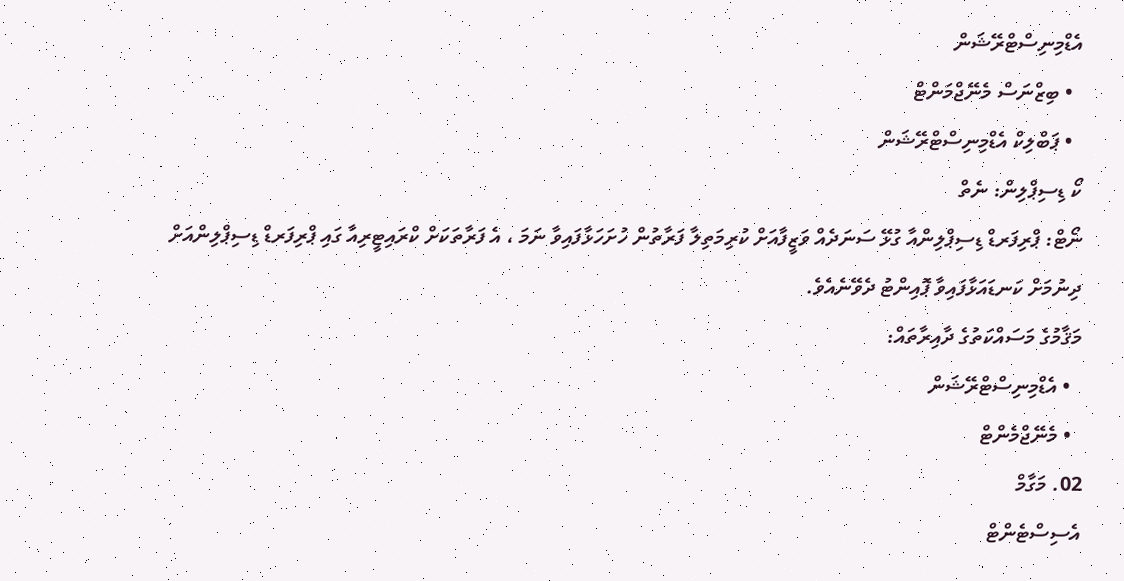އެޑްމިނިސްޓްރޭޝަން
  • ބިޒްނަސް މެނޭޖްމަންޓް
  • ޕަބްލިކް އެޑްމިނިސްޓްރޭޝަން
ކޯ ޑިސިޕްލިން: ނެތް
ނޯޓް: ޕްރިފަރޑް ޑިސިޕްލިންއާ ގުޅޭ ސަނަދެއް ވަޒީފާއަށް ކުރިމަތިލާ ފަރާތުން ހުށަހަޅާފައިވާ ނަމަ ، އެ ފަރާތަކަށް ކްރައިޓީރިއާ ގައި ޕްރިފަރޑް ޑިސިޕްލިންއަށް ދިނުމަށް ކަނޑައަޅާފައިވާ ޕޮއިންޓު ދެވޭނެއެވެ.
މަޤާމުގެ މަސައްކަތުގެ ދާއިރާތައް:
  • އެޑްމިނިސްޓްރޭޝަން
  • މެނޭޖްމެންޓް
02. މަގާމް
އެސިސްޓެންޓް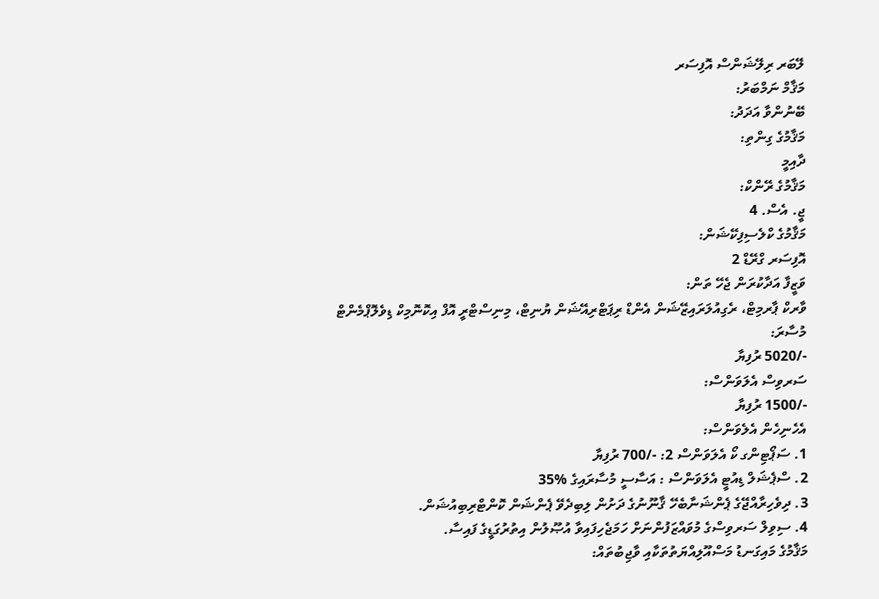ލޭބަރ ރިލޭޝަންސް އޮފިސަރ
މަޤާމް ނަމްބަރު:
ބޭނުންވާ އަދަދު:
މަޤާމުގެ ގިންތި:
ދާއިމީ
މަޤާމުގެ ރޭންކް:
ޖީ. އެސް. 4
މަޤާމުގެ ކްލެސިފިކޭޝަން:
އޮފިސަރ ގްރޭޑް 2
ވަޒީފާ އަދާކުރަން ޖެހޭ ތަން:
ވާރކް ޕާރމިޓް، ރެގިއުލަރައިޒޭޝަން އެންޑް ރިޕަޓްރިއޭޝަން ޔުނިޓް، މިނިސްޓްރީ އޮފް އިކޮނޮމިކް ޑިވެލޮޕްމެންޓް
މުސާރަ:
-/5020 ރުފިޔާ
ސަރވިސް އެލަވަންސް:
-/1500 ރުފިޔާ
އެހެނިހެން އެލެވަންސް:
1. ސަޕޯޓިންގ ކޯ އެލަވަންސް 2: -/700 ރުފިޔާ
2. ސްޕެޝަލް ޑިއުޓީ އެލަވަންސް : އަސާސީ މުސާރައިގެ %35
3. ދިވެހިރާއްޖޭގެ ޕެންޝަނާބެހޭ ޤާނޫނުގެ ދަށުން ލިބިދެވޭ ޕެންޝަން ކޮންޓްރިބިއުޝަން.
4. ސިވިލް ސަރވިސްގެ މުވައްޒަފުންނަށް ހަމަޖެހިފައިވާ އުޞޫލުން އިތުރުގަޑީގެ ފައިސާ.
މަޤާމުގެ މައިގަނޑު މަސްއޫލިއްޔަތުތަކާއި ވާޖިބުތައް: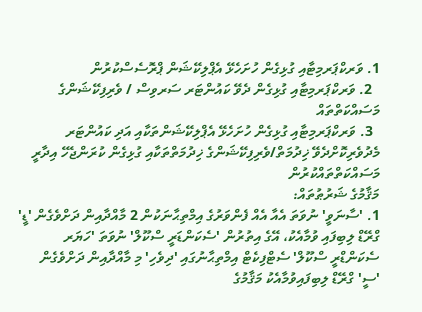1. ވަރކްޕަރމިޓާއި ގުޅިގެން ހުށަހެޅޭ އެޕްލިކޭޝަން ޕްރޮސެސްކުރުން
  2. ވަރކްޕަރމިޓާއި ގުޅިގެން ދެވޭ ކައުންޓަރ ސަރވިސް / ވެރިފިކޭޝަންގެ މަސައްކަތްތައް
  3. ވަރކްޕަރމިޓާއި ގުޅިގެން ހުށަހެޅޭ އެޕްލިކޭޝަންތަކާއި އަދި ކައުންޓަރ މެދުވެރިކޮށްދެވޭ ޚިދުމަތް/ވެރިފިކޭޝަންގެ ޚިދުމަތްތަކާއި ގުޅިގެން ކުރަންޖެހޭ އިދާރީ މަސައްކަތްތައްކުރުން
މަޤާމުގެ ޝަރުޠުތައް:
1. 'ސާނަވީ' ނުވަތަ އެއާ އެއް ފެންވަރުގެ އިމްތިޙާނަކުން 2 މާއްދާއިން ދަށްވެގެން 'ޑީ' ގްރޭޑް ލިބިފައި ވުމާއެކު، އޭގެ އިތުރުން 'ސެކަންޑަރީ ސްކޫލް' ނުވަތަ 'ހަޔަރ ސެކަންޑްރީ ސްކޫލް' ސެޓްފިކެޓް އިމްތިޙާނުގައި 'ދިވެހި' މި މާއްދާއިން ދަށްވެގެން 'ސީ' ގްރޭޑް ލިބިފައިވުމާއެކު މަޤާމުގެ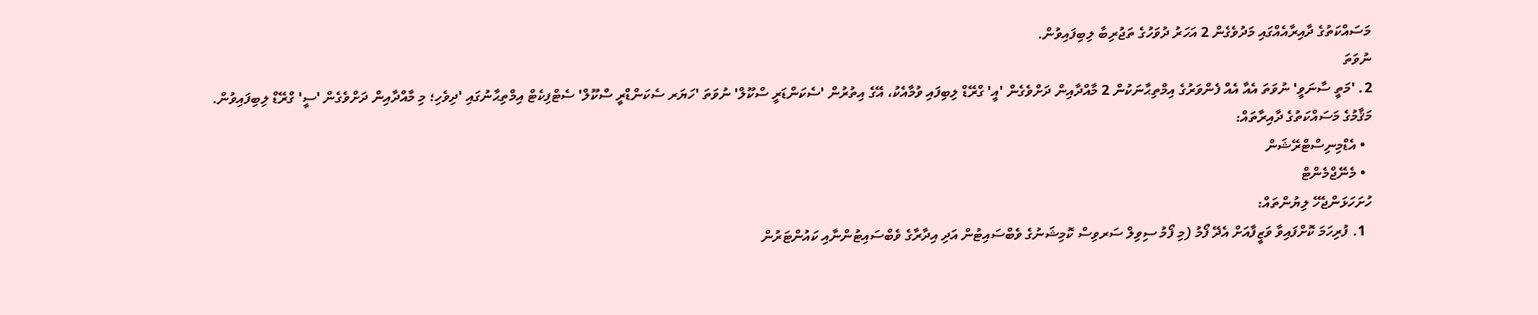މަސައްކަތުގެ ދާއިރާއެއްގައި މަދުވެގެން 2 އަހަރު ދުވަހުގެ ތަޖުރިބާ ލިބިފައިވުން.
ނުވަތަ
2. 'މަތީ ސާނަވީ' ނުވަތަ އެއާ އެއް ފެންވަރުގެ އިމްތިޙާނަކުން 2 މާއްދާއިން ދަށްވެގެން 'އީ' ގްރޭޑް ލިބިފައި ވުމާއެކު، އޭގެ އިތުރުން 'ސެކަންޑަރީ ސްކޫލް' ނުވަތަ 'ހަޔަރ ސެކަންޑްރީ ސްކޫލް' ސެޓްފިކެޓް އިމްތިޙާނުގައި 'ދިވެހި؛ މި މާއްދާއިން ދަށްވެގެން 'ސީ' ގްރޭޑް ލިބިފައިވުން.
މަޤާމުގެ މަސައްކަތުގެ ދާއިރާތައް:
  • އެޑްމިނިސްޓްރޭޝަން
  • މެނޭޖްމެންޓް
ހުށަހަޅަންޖެހޭ ލިޔުންތައް:
  1. ފުރިހަމަ ކޮށްފައިވާ ވަޒީފާއަށް އެދޭ ފޯމު (މި ފޯމު ސިވިލް ސަރވިސް ކޮމިޝަނުގެ ވެބްސައިޓުން އަދި އިދާރާގެ ވެބްސައިޓުންނާއި ކައުންޓަރުން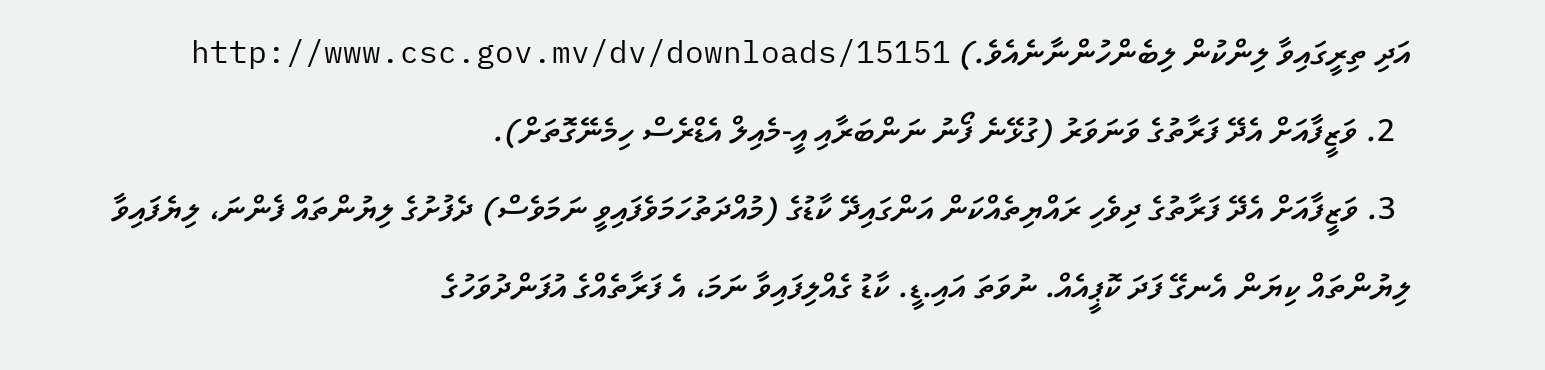އަދި ތިރީގައިވާ ލިންކުން ލިބެންހުންނާނެއެވެ.) http://www.csc.gov.mv/dv/downloads/15151
  2. ވަޒީފާއަށް އެދޭ ފަރާތުގެ ވަނަވަރު (ގުޅޭނެ ފޯނު ނަންބަރާއި އީ-މެއިލް އެޑްރެސް ހިމެނޭގޮތަށް).
  3. ވަޒީފާއަށް އެދޭ ފަރާތުގެ ދިވެހި ރައްޔިތެއްކަން އަންގައިދޭ ކާޑުގެ (މުއްދަތުހަމަވެފައިވީ ނަމަވެސް) ދެފުށުގެ ލިޔުންތައް ފެންނަ، ލިޔެފައިވާ ލިޔުންތައް ކިޔަން އެނގޭ ފަދަ ކޮޕީއެއް. ނުވަތަ އައި.ޑީ. ކާޑު ގެއްލިފައިވާ ނަމަ، އެ ފަރާތެއްގެ އުފަންދުވަހުގެ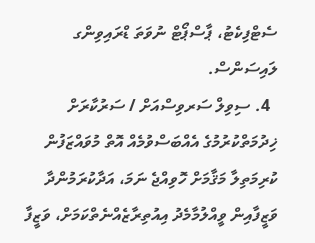ސެޓްފިކެޓު، ޕާސްޕޯޓް ނުވަތަ ޑްރައިވިންގ ލައިސަންސް.
  4. ސިވިލް ސަރވިސްއަށް / ސަރުކާރަށް ޚިދުމަތްކުރުމުގެ އެއްބަސްވުމެއް އޮތް މުވައްޒަފުން ކުރިމަތިލާ މަޤާމަށް ހޮވިއްޖެ ނަމަ، އަދާކުރަމުންދާ ވަޒީފާއިން ވީއްލުމާމެދު އިއުތިރާޒެއްނެތްކަމަށް، ވަޒީފާ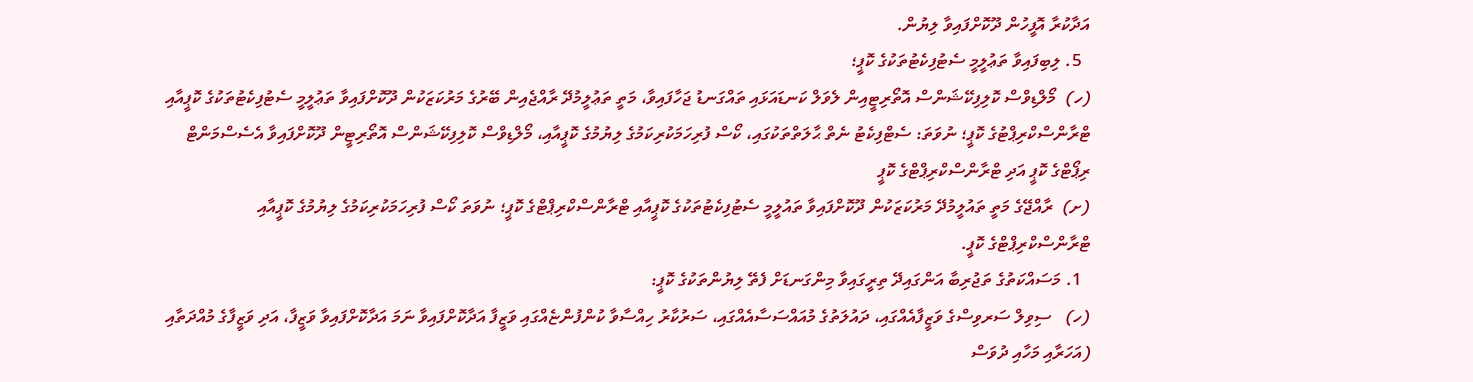އަދާކުރާ އޮފީހުން ދޫކޮށްފައިވާ ލިޔުން.
  5. ލިބިފައިވާ ތަޢުލީމީ ސެޓުފިކެޓުތަކުގެ ކޮޕީ؛
(ހ)  މޯލްޑިވްސް ކޮލިފިކޭޝަންސް އޮތޯރިޓީއިން ލެވަލް ކަނޑައަޅައި ތައްގަނޑު ޖަހާފައިވާ، މަތީ ތަޢުލީމުދޭ ރާއްޖެއިން ބޭރުގެ މަރުކަޒަކުން ދޫކޮށްފައިވާ ތަޢުލީމީ ސެޓުފިކެޓުތަކުގެ ކޮޕީއާއި ޓްރާންސްކްރިޕްޓުގެ ކޮޕީ؛ ނުވަތަ: ސެޓްފިކެޓު ނެތް ޙާލަތްތަކުގައި، ކޯސް ފުރިހަމަކުރިކަމުގެ ލިޔުމުގެ ކޮޕީއާއި، މޯލްޑިވްސް ކޮލިފިކޭޝަންސް އޮތޯރިޓީން ދޫކޮށްފައިވާ އެސެސްމަންޓް ރިޕޯޓްގެ ކޮޕީ އަދި ޓްރާންސްކްރިޕްޓްގެ ކޮޕީ
(ށ)  ރާއްޖޭގެ މަތީ ތައުލީމުދޭ މަރުކަޒަކުން ދޫކޮށްފައިވާ ތައުލީމީ ސެޓުފިކެޓުތަކުގެ ކޮޕީއާއި ޓްރާންސްކްރިޕްޓްގެ ކޮޕީ؛ ނުވަތަ ކޯސް ފުރިހަމަކުރިކަމުގެ ލިޔުމުގެ ކޮޕީއާއި ޓްރާންސްކްރިޕްޓްގެ ކޮޕީ.
  1. މަސައްކަތުގެ ތަޖުރިބާ އަންގައިދޭ ތިރީގައިވާ މިންގަނޑަށް ފެތޭ ލިޔުންތަކުގެ ކޮޕީ:
(ހ)   ސިވިލް ސަރވިސްގެ ވަޒީފާއެއްގައި، ދައުލަތުގެ މުއައްސަސާއެއްގައި، ސަރުކާރު ހިއްސާވާ ކުންފުންޏެއްގައި ވަޒީފާ އަދާކޮށްފައިވާ ނަމަ އަދާކޮށްފައިވާ ވަޒީފާ، އަދި ވަޒީފާގެ މުއްދަތާއި (އަހަރާއި މަހާއި ދުވަސް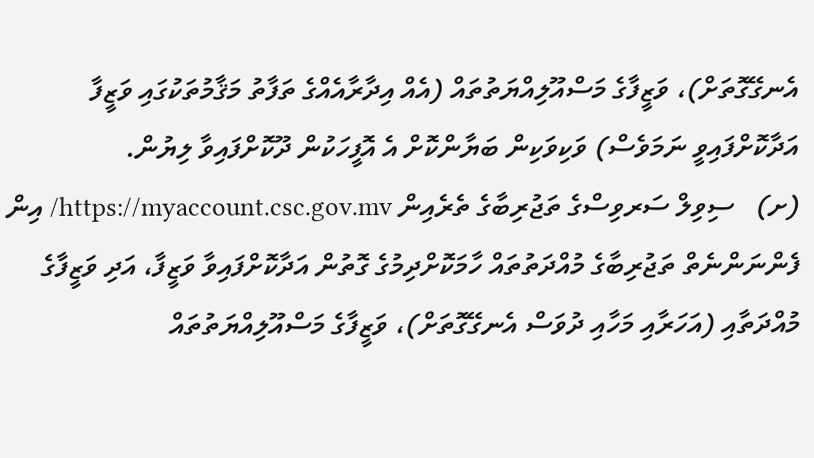އެނގޭގޮތަށް)، ވަޒީފާގެ މަސްއޫލިއްޔަތުތައް (އެއް އިދާރާއެއްގެ ތަފާތު މަޤާމުތަކުގައި ވަޒީފާ އަދާކޮށްފައިވީ ނަމަވެސް) ވަކިވަކިން ބަޔާންކޮށް އެ އޮފީހަކުން ދޫކޮށްފައިވާ ލިޔުން.
(ށ)   ސިވިލް ސަރވިސްގެ ތަޖުރިބާގެ ތެރެއިން https://myaccount.csc.gov.mv/ އިން ފެންނަންނެތް ތަޖުރިބާގެ މުއްދަތުތައް ހާމަކޮށްދިމުގެ ގޮތުން އަދާކޮށްފައިވާ ވަޒީފާ، އަދި ވަޒީފާގެ މުއްދަތާއި (އަހަރާއި މަހާއި ދުވަސް އެނގޭގޮތަށް)، ވަޒީފާގެ މަސްއޫލިއްޔަތުތައް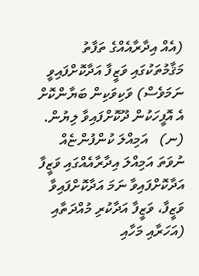(އެއް އިދާރާއެއްގެ ތަފާތު މަޤާމުތަކުގައި ވަޒީފާ އަދާކޮށްފައިވީ ނަމަވެސް) ވަކިވަކިން ބަޔާންކޮށް އެ އޮފީހަކުން ދޫކޮށްފައިވާ ލިޔުން.
(ނ)   އަމިއްލަ ކުންފުންޏެއް ނުވަތަ އަމިއްލަ އިދާރާއެއްގައި ވަޒީފާ އަދާކޮށްފައިވާ ނަމަ އަދާކޮށްފައިވާ ވަޒީފާ، ވަޒީފާ އަދާކުރި މުއްދަތާއި (އަހަރާއި މަހާއި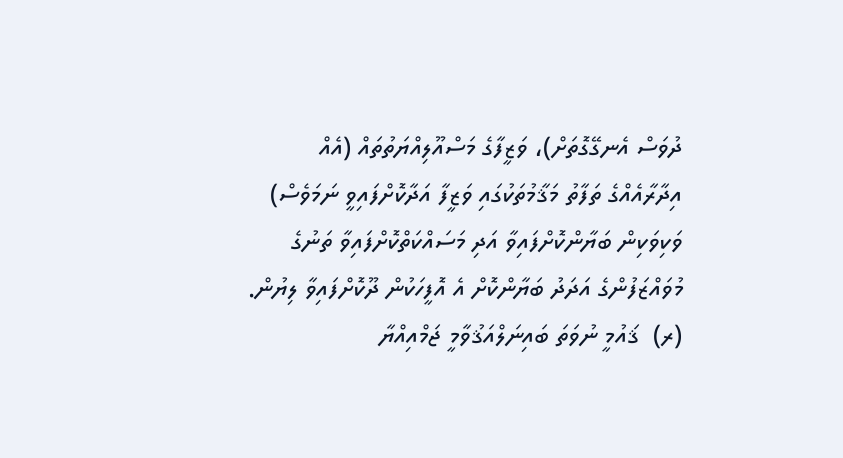ދުވަސް އެނގޭގޮތަށް)، ވަޒީފާގެ މަސްއޫލިއްޔަތުތައް (އެއް އިދާރާއެއްގެ ތަފާތު މަޤާމުތަކުގައި ވަޒީފާ އަދާކޮށްފައިވީ ނަމަވެސް) ވަކިވަކިން ބަޔާންކޮށްފައިވާ އަދި މަސައްކަތްކޮށްފައިވާ ތަނުގެ މުވައްޒަފުންގެ އަދަދު ބަޔާންކޮށް އެ އޮފީހަކުން ދޫކޮށްފައިވާ ލިޔުން.
(ރ)  ޤައުމީ ނުވަތަ ބައިނަލްއަޤުވާމީ ޖަމްއިއްޔާ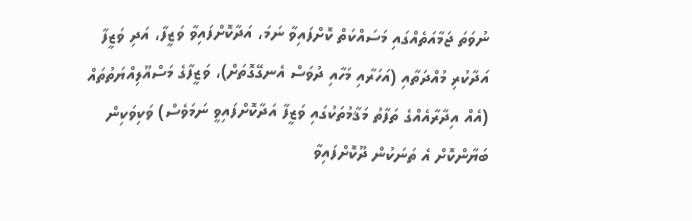ނުވަތަ ޖަމާއަތެއްގައި މަސައްކަތް ކޮށްފައިވާ ނަމަ، އަދާކޮށްފައިވާ ވަޒީފާ، އަދި ވަޒީފާ އަދާކުރި މުއްދަތާއި (އަހަރާއި މަހާއި ދުވަސް އެނގޭގޮތަށް)، ވަޒީފާގެ މަސްއޫލިއްޔަތުތައް (އެއް އިދާރާއެއްގެ ތަފާތު މަޤާމުތަކުގައި ވަޒީފާ އަދާކޮށްފައިވީ ނަމަވެސް) ވަކިވަކިން ބަޔާންކޮށް އެ ތަނަކުން ދޫކޮށްފައިވާ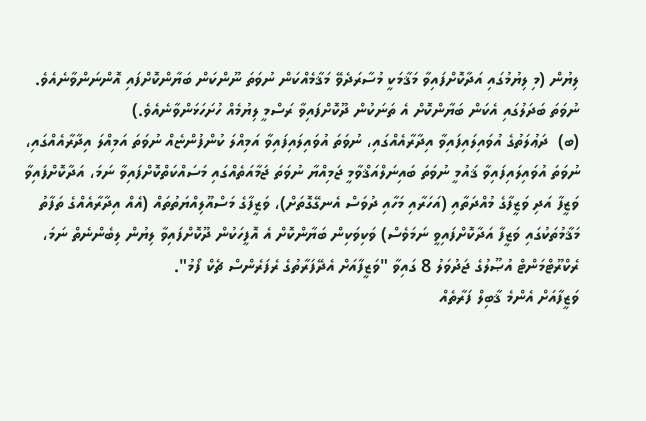ލިޔުން (މި ލިޔުމުގައި އަދާކޮށްފައިވާ މަޤާމަކީ މުސާރަދެވޭ މަޤާމެއްކަން ނުވަތަ ނޫންކަން ބަޔާންކޮށްފައި އޮންނަންވާނެއެވެ. ނުވަތަ ބަދަލުގައި އެކަން ބަޔާންކޮށް އެ ތަނަކުން ދޫކޮށްފައިވާ ރަސްމީ ލިޔުމެއް ހުށަހަޅަންވާނެއެވެ.)
(ބ)  ދަޢުލަތުގެ އުވައިލައިފައިވާ އިދާރާއެއްގައި، ނުވަތަ އުވައިލައިފައިވާ އަމިއްލަ ކުންފުންޏެއް ނުވަތަ އަމިއްލަ އިދާރާއެއްގައި، ނުވަތަ އުވައިލައިފައިވާ ޤައުމީ ނުވަތަ ބައިނަލްއަޤްވާމީ ޖަމިއްޔާ ނުވަތަ ޖަމާއަތެއްގައި މަސައްކަތްކޮށްފައިވާ ނަމަ، އަދާކޮށްފައިވާ ވަޒީފާ އަދި ވަޒީފާގެ މުއްދަތާއި (އަހަރާއި މަހާއި ދުވަސް އެނގޭގޮތަށް)، ވަޒީފާގެ މަސްއޫލިއްޔަތުތައް (އެއް އިދާރާއެއްގެ ތަފާތު މަޤާމުތަކުގައި ވަޒީފާ އަދާކޮށްފައިވީ ނަމަވެސް) ވަކިވަކިން ބަޔާންކޮށް އެ އޮފީހަކުން ދޫކޮށްފައިވާ ލިޔުން ލިބެންނެތް ނަމަ، ރެކްރޫޓްމަންޓް އުޞޫލުގެ ޖަދުވަލު 8 ގައިވާ "ވަޒީފާއަށް އެދޭފަރާތުގެ ރެފަރެންސް ޗެކް ފޯމު".
ވަޒީފާއަށް އެންމެ ޤާބިލް ފަރާތެއް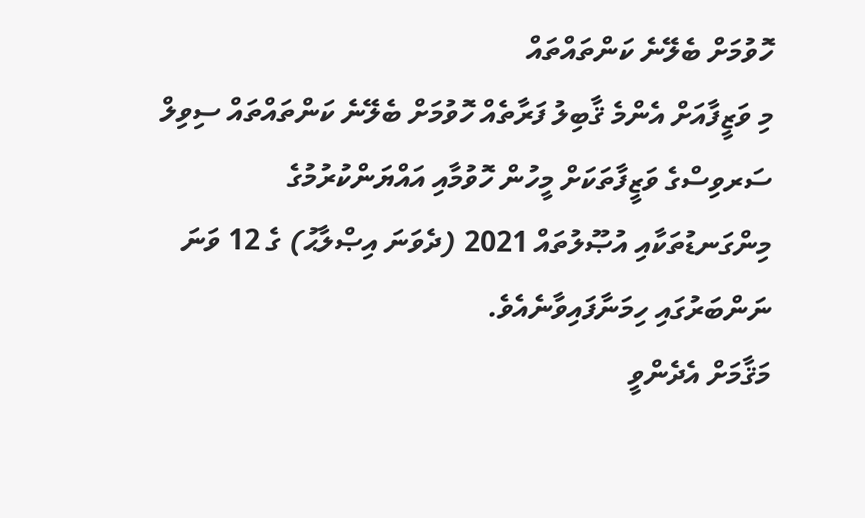ހޮވުމަށް ބެލޭނެ ކަންތައްތައް
މި ވަޒީފާއަށް އެންމެ ޤާބިލު ފަރާތެއް ހޮވުމަށް ބެލޭނެ ކަންތައްތައް ސިވިލް ސަރވިސްގެ ވަޒީފާތަކަށް މީހުން ހޮވުމާއި އައްޔަންކުރުމުގެ މިންގަނޑުތަކާއި އުޞޫލުތައް 2021 (ދެވަނަ އިޞްލާޙު) ގެ 12 ވަނަ ނަންބަރުގައި ހިމަނާފައިވާނެއެވެ.
މަޤާމަށް އެދެންވީ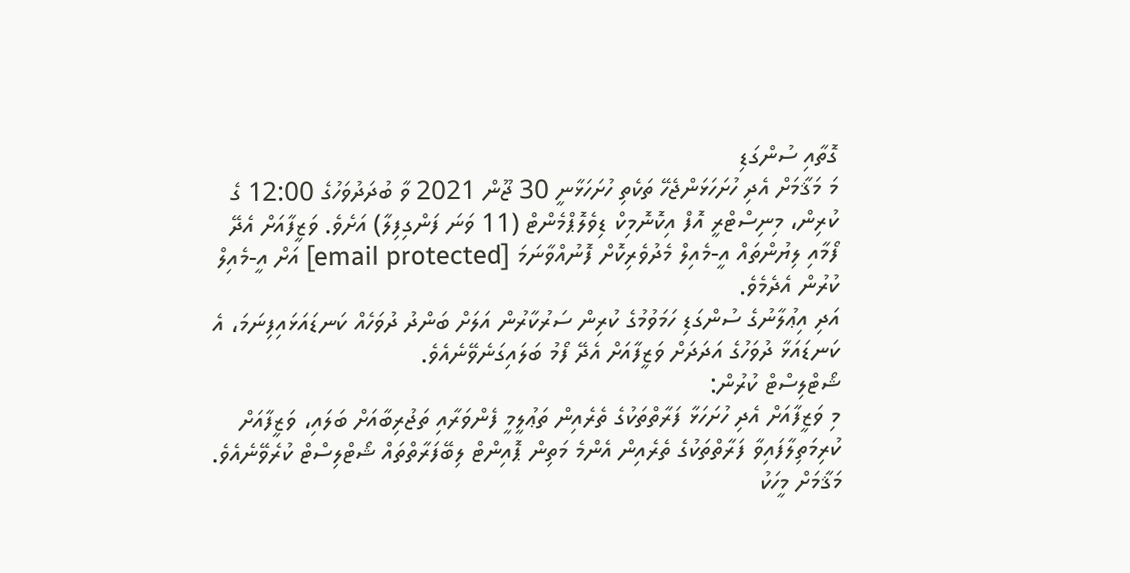ގޮތާއި ސުންގަޑި
މަ މަޤާމަށް އެދި ހުށަހަޅަންޖެހޭ ތަކެތި ހުށަހަޅާނީ 30 ޖޫން 2021 ވާ ބުދަދުވަހުގެ 12:00 ގެ ކުރިން، މިނިސްޓްރީ އޮފް އިކޮނޮމިކް ޑިވެލޮޕްމެންޓް (11 ވަނަ ފަންގިފިލާ) އަށެވެ. ވަޒީފާއަށް އެދޭ ފޯމާއި ލިޔުންތައް އީ-މެއިލް މެދުވެރިކޮށް ފޮނުއްވާނަމަ [email protected] އަށް އީ-މެއިލް ކުރުން އެދެމެވެ.
އަދި އިޢުލާނުގެ ސުންގަޑި ހަމަވުމުގެ ކުރިން ސަރުކާރުން އަލަށް ބަންދު ދުވަހެއް ކަނޑައަޅައިފިނަމަ، އެ ކަނޑައަޅާ ދުވަހުގެ އަދަދަށް ވަޒީފާއަށް އެދޭ ފޯމު ބަލައިގަނެވޭނެއެވެ.
ޝޯޓްލިސްޓް ކުރުން:
މި ވަޒީފާއަށް އެދި ހުށަހަޅާ ފަރާތްތަކުގެ ތެރެއިން ތަޢުލީމީ ފެންވަރާއި ތަޖުރިބާއަށް ބަލައި، ވަޒީފާއަށް ކުރިމަތިލާފައިވާ ފަރާތްތަކުގެ ތެރެއިން އެންމެ މަތިން ޕޮއިންޓް ލިބޭފަރާތްތައް ޝޯޓްލިސްޓް ކުރެވޭނެއެވެ.
މަޤާމަށް މީހަކު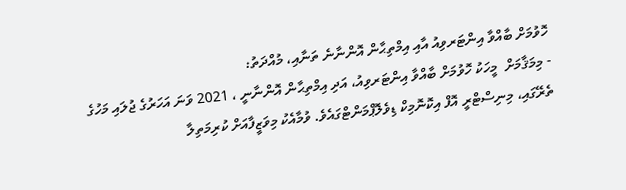ހޮވުމަށް ބާއްވާ އިންޓަރވިއު އާއި އިމްތިޙާން އޮންނާނެ ތަނާއި، މުއްދަތު:
- މިމަޤާމަށް  މީހަކު ހޮވުމަށް ބާއްވާ އިންޓަރވިއު، އަދި އިމްތިޙާން އޮންނާނީ ، 2021 ވަނަ އަހަރުގެ ޖުލައި މަހުގެ ތެރޭގައި، މިނިސްޓްރީ އޮފް އިކޮނޮމިކް ޑިވެލޮޕްމަންޓްގައެވެ. ވުމާއެކު މިވަޒީފާއަށް ކުރިމަތިލާ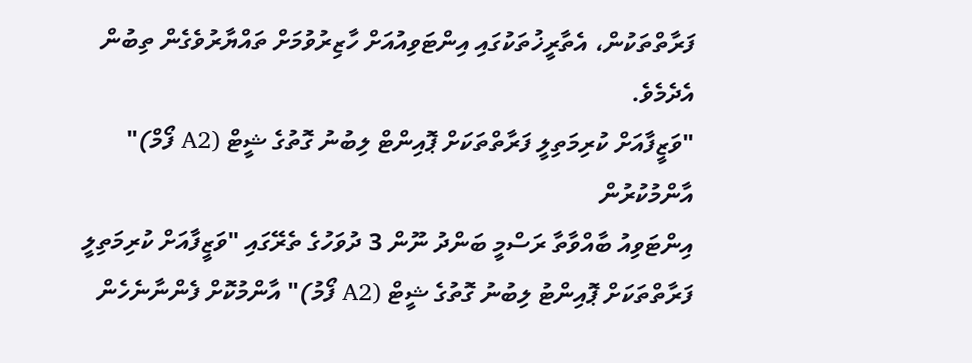ފަރާތްތަކުން، އެތާރީޚުތަކުގައި އިންޓަވިއުއަށް ހާޒިރުވުމަށް ތައްޔާރުވެގެން ތިބުން އެދެމެވެ.
"ވަޒީފާއަށް ކުރިމަތިލީ ފަރާތްތަކަށް ޕޮއިންޓް ލިބުނު ގޮތުގެ ޝީޓް (A2 ފޯމް)" އާންމުކުރުން
އިންޓަވިއު ބާއްވާތާ ރަސްމީ ބަންދު ނޫން 3 ދުވަހުގެ ތެރޭގައި "ވަޒީފާއަށް ކުރިމަތިލީ ފަރާތްތަކަށް ޕޮއިންޓު ލިބުނު ގޮތުގެ ޝީޓް (A2 ފޯމު)" އާންމުކޮށް ފެންނާނެހެން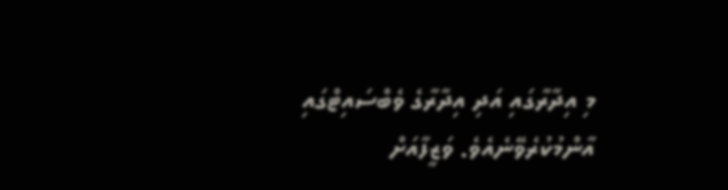މި އިދާރާގައި އަދި އިދާރާގެ ވެބްސައިޓްގައި އާންމުކުރެވޭނެއެވެ. ވަޒީފާއަށް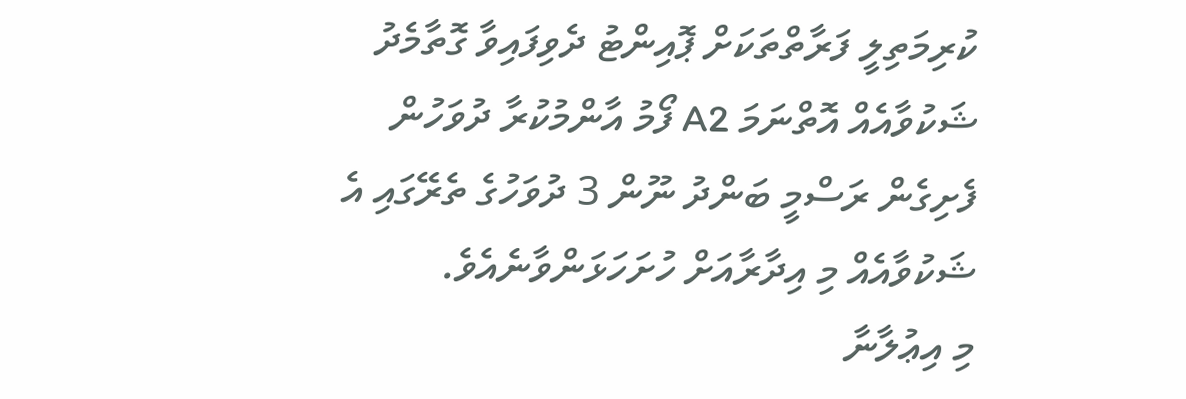ކުރިމަތިލީ ފަރާތްތަކަށް ޕޮއިންޓު ދެވިފައިވާ ގޮތާމެދު ޝަކުވާއެއް އޮތްނަމަ A2 ފޯމު އާންމުކުރާ ދުވަހުން ފެށިގެން ރަސްމީ ބަންދު ނޫން 3 ދުވަހުގެ ތެރޭގައި އެ ޝަކުވާއެއް މި އިދާރާއަށް ހުށަހަޅަންވާނެއެވެ.
މި އިޢުލާނާ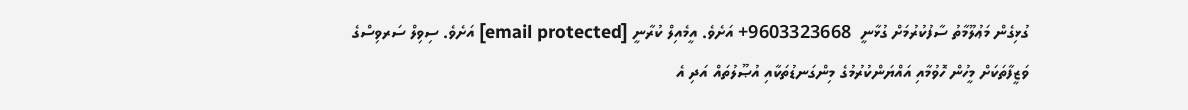ގުޅިގެން މަޢުލޫމާތު ސާފުކުރުމަށް ގުޅާނީ  9603323668+ އަށެވެ. އީމެއިލް ކުރާނީ [email protected] އަށެވެ. ސިވިލް ސަރވިސްގެ ވަޒީފާތަކަށް މީހުން ހޮވުމާއި އައްޔަންކުރުމުގެ މިންގަނޑުތަކާއި އުޞޫލުތައް އަދި އެ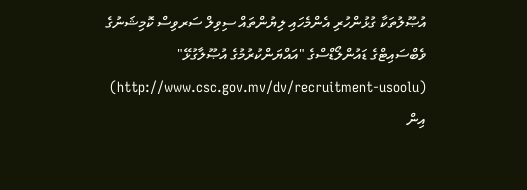އުޞޫލުތަކާ ގުޅުންހުރި އެންމެހައި ލިޔުންތައް ސިވިލް ސަރވިސް ކޮމިޝަނުގެ ވެބްސައިޓްގެ ޑައުންލޯޑްސްގެ "އައްޔަންކުރުމުގެ އުޞޫލާގުޅޭ" (http://www.csc.gov.mv/dv/recruitment-usoolu) އިން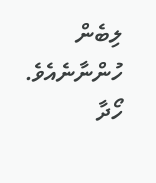ލިބެން ހުންނާނެއެވެ.
ހޯދާ